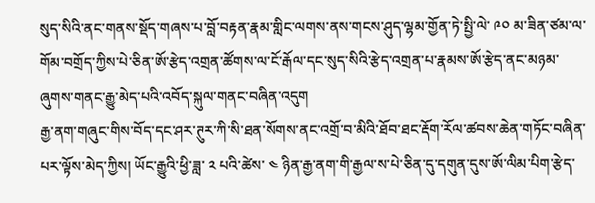སུད་སིའི་ནང་གནས་སྡོད་གཞས་པ་བློ་བརྟན་རྣམ་གླིང་ལགས་ནས་གངས་ཤུད་ལྷམ་གྱོན་ཏེ་སྤྱི་ལེ་ ༩༠ མ་ཟིན་ཙམ་ལ་གོམ་བགྲོད་ཀྱིས་པེ་ཅིན་ཨོ་རྩེད་འགྲན་ཚོགས་ལ་ངོ་རྒོལ་དང་སུད་སིའི་རྩེད་འགྲན་པ་རྣམས་ཨོ་རྩེད་ནང་མཉམ་ཞུགས་གནང་རྒྱུ་མེད་པའི་འབོད་སྐུལ་གནང་བཞིན་འདུག
རྒྱ་ནག་གཞུང་གིས་བོད་དང་ཤར་ཊུར་ཀི་སི་ཐན་སོགས་ནང་འགྲོ་བ་མིའི་ཐོབ་ཐང་རྡོག་རོལ་ཚབས་ཆེན་གཏོང་བཞིན་པར་ལྟོས་མེད་ཀྱིས། ཡོང་རྒྱུའི་ཕྱི་ཟླ་ ༢ པའི་ཚེས་ ༤ ཉིན་རྒྱ་ནག་གི་རྒྱལ་ས་པེ་ཅིན་དུ་དགུན་དུས་ཨོ་ལིམ་པིག་རྩེད་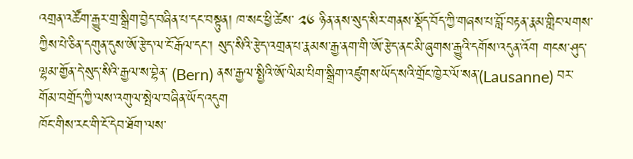འགྲན་འཚོག་རྒྱུར་གྲ་སྒྲིག་བྱེད་བཞིན་པ་དང་བསྟུན། ཁ་སང་ཕྱི་ཚེས་ ༢༦ ཉིན་ནས་སུད་སིར་གནས་སྡོད་བོད་ཀྱི་གཞས་པ་བློ་བརྟན་རྣམ་གླིང་ལགས་ཀྱིས་པེ་ཅིན་དགུན་དུས་ཨོ་རྩེད་ལ་ངོ་རྒོལ་དང་། སུད་སིའི་རྩེད་འགྲན་པ་རྣམས་རྒྱ་ནག་གི་ཨོ་རྩེད་ནང་མི་ཞུགས་རྒྱུའི་དགོས་འདུན་འོག གངས་ཤུད་ལྷམ་གྱོན་དེ་སུད་སིའི་རྒྱལ་ས་བྷེན་ (Bern) ནས་རྒྱལ་སྤྱིའི་ཨོ་ལིམ་པིག་སྒྲིག་འཛུགས་ཡོད་སའི་གྲོང་ཁྱེར་ལོ་སན་(Lausanne) བར་གོམ་བགྲོད་ཀྱི་ལས་འགུལ་སྤེལ་བཞིན་ཡོད་འདུག
ཁོང་གིས་རང་གི་ངོ་དེབ་ཐོག་ལས་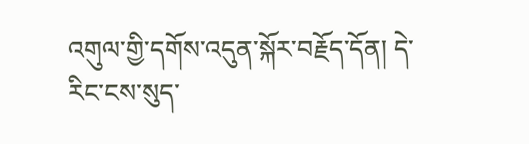འགུལ་གྱི་དགོས་འདུན་སྐོར་བརྗོད་དོན། དེ་རིང་ངས་སུད་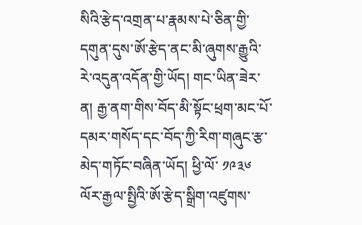སིའི་རྩེད་འགྲན་པ་རྣམས་པེ་ཅིན་གྱི་དགུན་དུས་ཨོ་རྩེད་ནང་མི་ཞུགས་རྒྱུའི་རེ་འདུན་འདོན་གྱི་ཡོད། གང་ཡིན་ཟེར་ན། རྒྱ་ནག་གིས་བོད་མི་སྟོང་ཕྲག་མང་པོ་དམར་གསོད་དང་བོད་ཀྱི་རིག་གཞུང་རྩ་མེད་གཏོང་བཞིན་ཡོད། ཕྱི་ལོ་ ༡༩༣༦ ལོར་རྒྱལ་སྤྱིའི་ཨོ་རྩེད་སྒྲིག་འཛུགས་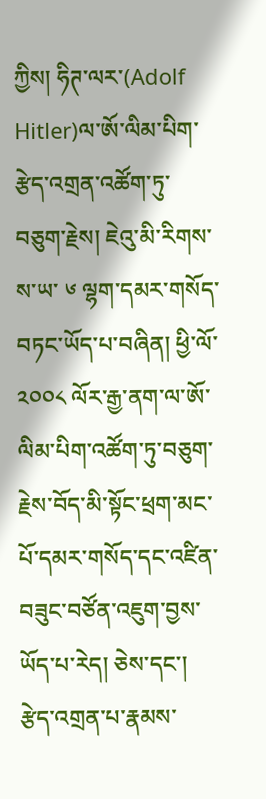ཀྱིས། ཧིཊ་ལར་(Adolf Hitler)ལ་ཨོ་ལིམ་པིག་རྩེད་འགྲན་འཚོག་ཏུ་བཅུག་རྗེས། ཇེའུ་མི་རིགས་ས་ཡ་ ༦ ལྷག་དམར་གསོད་བཏང་ཡོད་པ་བཞིན། ཕྱི་ལོ་ ༢༠༠༨ ལོར་རྒྱ་ནག་ལ་ཨོ་ལིམ་པིག་འཚོག་ཏུ་བཅུག་རྗེས་བོད་མི་སྟོང་ཕྲག་མང་པོ་དམར་གསོད་དང་འཛིན་བཟུང་བཙོན་འཇུག་བྱས་ཡོད་པ་རེད། ཅེས་དང་། རྩེད་འགྲན་པ་རྣམས་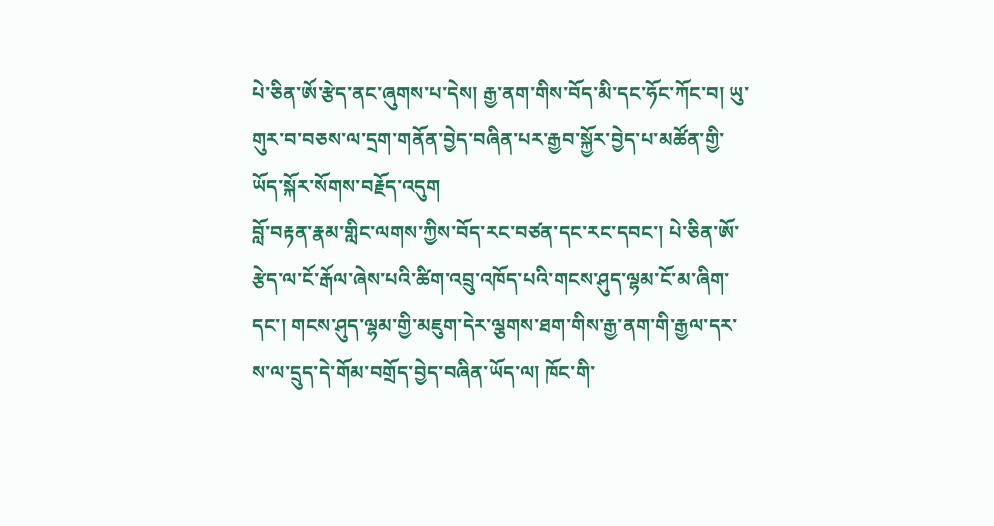པེ་ཅིན་ཨོ་རྩེད་ནང་ཞུགས་པ་དེས། རྒྱ་ནག་གིས་བོད་མི་དང་ཧོང་ཀོང་བ། ཡུ་གུར་བ་བཅས་ལ་དྲག་གནོན་བྱེད་བཞིན་པར་རྒྱབ་སྐྱོར་བྱེད་པ་མཚོན་གྱི་ཡོད་སྐོར་སོགས་བརྗོད་འདུག
བློ་བརྟན་རྣམ་གླིང་ལགས་ཀྱིས་བོད་རང་བཙན་དང་རང་དབང་། པེ་ཅིན་ཨོ་རྩེད་ལ་ངོ་རྒོལ་ཞེས་པའི་ཚིག་འབྲུ་འཁོད་པའི་གངས་ཤུད་ལྷམ་ངོ་མ་ཞིག་དང་། གངས་ཤུད་ལྷམ་གྱི་མཇུག་དེར་ལྕགས་ཐག་གིས་རྒྱ་ནག་གི་རྒྱལ་དར་ས་ལ་དྲུད་དེ་གོམ་བགྲོད་བྱེད་བཞིན་ཡོད་ལ། ཁོང་གི་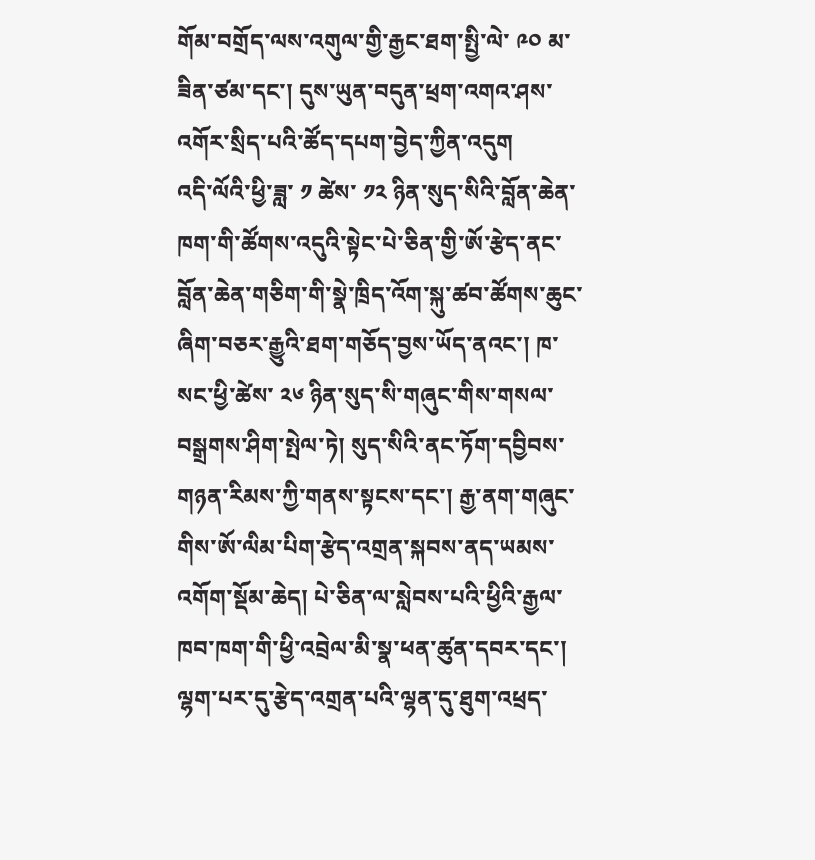གོམ་བགྲོད་ལས་འགུལ་གྱི་རྒྱང་ཐག་སྤྱི་ལེ་ ༩༠ མ་ཟིན་ཙམ་དང་། དུས་ཡུན་བདུན་ཕྲག་འགའ་ཤས་འགོར་སྲིད་པའི་ཚོད་དཔག་བྱེད་ཀྱིན་འདུག
འདི་ལོའི་ཕྱི་ཟླ་ ༡ ཚེས་ ༡༢ ཉིན་སུད་སིའི་བློན་ཆེན་ཁག་གི་ཚོགས་འདུའི་སྟེང་པེ་ཅིན་གྱི་ཨོ་རྩེད་ནང་བློན་ཆེན་གཅིག་གི་སྣེ་ཁྲིད་འོག་སྐུ་ཚབ་ཚོགས་ཆུང་ཞིག་བཅར་རྒྱུའི་ཐག་གཅོད་བྱས་ཡོད་ནའང་། ཁ་སང་ཕྱི་ཚེས་ ༢༦ ཉིན་སུད་སི་གཞུང་གིས་གསལ་བསྒྲགས་ཤིག་སྤེལ་ཏེ། སུད་སིའི་ནང་ཏོག་དབྱིབས་གཉན་རིམས་ཀྱི་གནས་སྟངས་དང་། རྒྱ་ནག་གཞུང་གིས་ཨོ་ལིམ་པིག་རྩེད་འགྲན་སྐབས་ནད་ཡམས་འགོག་སྡོམ་ཆེད། པེ་ཅིན་ལ་སླེབས་པའི་ཕྱིའི་རྒྱལ་ཁབ་ཁག་གི་ཕྱི་འབྲེལ་མི་སྣ་ཕན་ཚུན་དབར་དང་། ལྷག་པར་དུ་རྩེད་འགྲན་པའི་ལྷན་དུ་ཐུག་འཕྲད་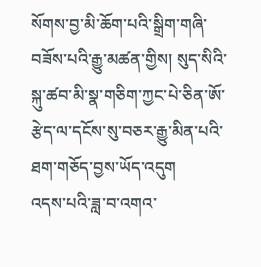སོགས་བྱ་མི་ཆོག་པའི་སྒྲིག་གཞི་བཟོས་པའི་རྒྱུ་མཚན་གྱིས། སུད་སིའི་སྐུ་ཚབ་མི་སྣ་གཅིག་ཀྱང་པེ་ཅིན་ཨོ་རྩེད་ལ་དངོས་སུ་བཅར་རྒྱུ་མིན་པའི་ཐག་གཅོད་བྱས་ཡོད་འདུག
འདས་པའི་ཟླ་བ་འགའ་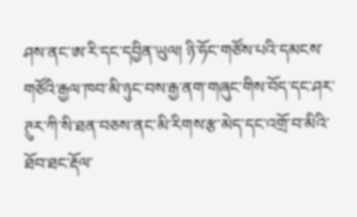ཤས་ནང་ཨ་རི་དང་དབྱིན་ཡུལ། ཉི་ཧོང་གཙོས་པའི་དམངས་གཙོའི་རྒྱལ་ཁབ་མི་ཉུང་བས་རྒྱ་ནག་གཞུང་གིས་བོད་དང་ཤར་ཊུར་ཀི་སི་ཐན་བཅས་ནང་མི་རིགས་རྩ་མེད་དང་འགྲོ་བ་མིའི་ཐོབ་ཐང་རྡོལ་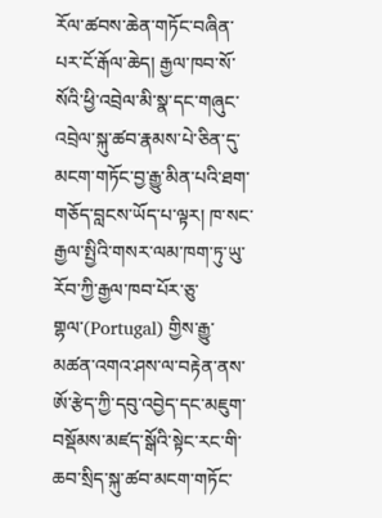རོལ་ཚབས་ཆེན་གཏོང་བཞིན་པར་ངོ་རྒོལ་ཆེད། རྒྱལ་ཁབ་སོ་སོའི་ཕྱི་འབྲེལ་མི་སྣ་དང་གཞུང་འབྲེལ་སྐུ་ཚབ་རྣམས་པེ་ཅིན་དུ་མངག་གཏོང་བྱ་རྒྱུ་མིན་པའི་ཐག་གཅོད་བླངས་ཡོད་པ་ལྟར། ཁ་སང་རྒྱལ་སྤྱིའི་གསར་ལམ་ཁག་ཏུ་ཡུ་རོབ་ཀྱི་རྒྱལ་ཁབ་པོར་ཅུ་གྷལ་(Portugal) གྱིས་རྒྱུ་མཚན་འགའ་ཤས་ལ་བརྟེན་ནས་ཨོ་རྩེད་ཀྱི་དབུ་འབྱེད་དང་མཇུག་བསྡོམས་མཛད་སྒོའི་སྟེང་རང་གི་ཆབ་སྲིད་སྐུ་ཚབ་མངག་གཏོང་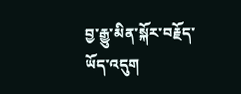བྱ་རྒྱུ་མིན་སྐོར་བརྗོད་ཡོད་འདུག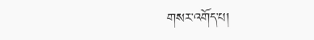གསར་འགོད་པ།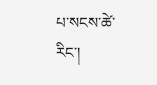པ་སངས་ཚེ་རིང་།